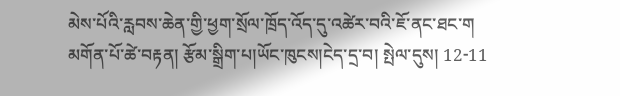མེས་པོའི་རླབས་ཆེན་གྱི་ཕྱག་སྲོལ་ཁྲོད་འོད་དུ་འཚེར་བའི་ཇོ་ནང་ཐང་ག
མགོན་པོ་ཚེ་བརྟན། རྩོམ་སྒྲིག་པ།ཡོང་ཁུངས།ངེད་དྲ་བ། སྤེལ་དུས། 12-11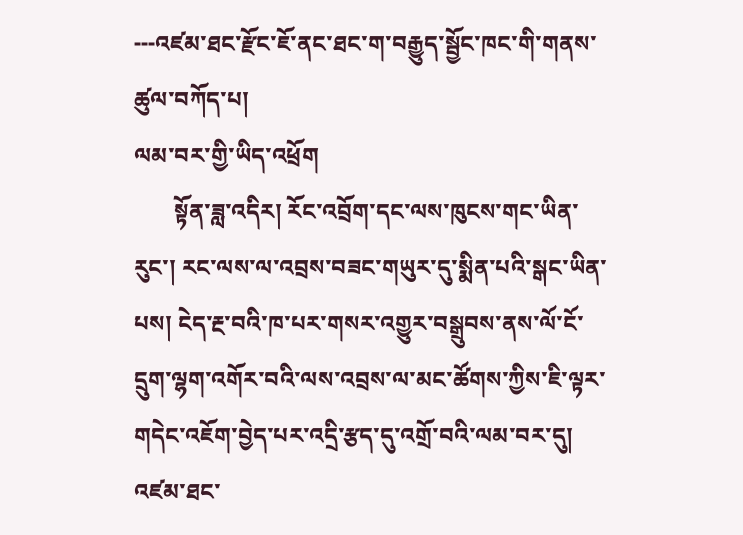---འཛམ་ཐང་རྫོང་ཇོ་ནང་ཐང་ག་བརྒྱུད་སྦྱོང་ཁང་གི་གནས་ཚུལ་བཀོད་པ།
ལམ་བར་གྱི་ཡིད་འཕྲོག
       སྟོན་ཟླ་འདིར། རོང་འབྲོག་དང་ལས་ཁུངས་གང་ཡིན་རུང་། རང་ལས་ལ་འབྲས་བཟང་གཡུར་དུ་སྨིན་པའི་སྒང་ཡིན་པས། ངེད་རྔ་བའི་ཁ་པར་གསར་འགྱུར་བསྒྲུབས་ནས་ལོ་ངོ་དྲུག་ལྷག་འགོར་བའི་ལས་འབྲས་ལ་མང་ཚོགས་ཀྱིས་ཇི་ལྟར་གདེང་འཇོག་བྱེད་པར་འདྲི་རྩད་དུ་འགྲོ་བའི་ལམ་བར་དུ། འཛམ་ཐང་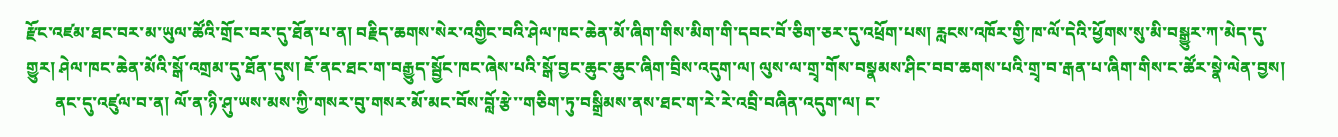རྫོང་འཛམ་ཐང་བར་མ་ཡུལ་ཚོའི་གྲོང་བར་དུ་ཐོན་པ་ན། བརྗིད་ཆགས་སེར་འགྱིང་བའི་ཤེལ་ཁང་ཆེན་མོ་ཞིག་གིས་མིག་གི་དབང་བོ་ཅིག་ཅར་དུ་འཕྲོག་པས། རླངས་འཁོར་གྱི་ཁ་ལོ་དེའི་ཕྱོགས་སུ་མི་བསྒྱུར་ཀ་མེད་དུ་གྱུར། ཤེལ་ཁང་ཆེན་མོའི་སྒོ་འགྲམ་དུ་ཐོན་དུས། ཇོ་ནང་ཐང་ག་བརྒྱུད་སྦྱོང་ཁང་ཞེས་པའི་སྒོ་བྱང་ཆུང་ཆུང་ཞིག་བྲིས་འདུག་ལ། ལུས་ལ་གྲྭ་གོས་བསྣམས་ཤིང་བབ་ཆགས་པའི་གྲྭ་བ་རྒན་པ་ཞིག་གིས་ང་ཚོར་སྣེ་ལེན་བྱས།
       ནང་དུ་འཛུལ་བ་ན། ལོ་ན་ཉི་ཤུ་ཡས་མས་ཀྱི་གསར་བུ་གསར་མོ་མང་བོས་བློ་རྩེ་་གཅིག་ཏུ་བསྒྲིམས་ནས་ཐང་ག་རེ་རེ་འབྲི་བཞིན་འདུག་ལ། ང་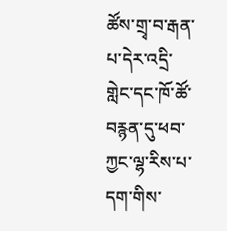ཚོས་གྲྭ་བ་རྒན་པ་དེར་འདྲི་གླེང་དང་ཁོ་ཚོ་བརྙན་དུ་ཕབ་ཀྱང་ལྷ་རིས་པ་དག་གིས་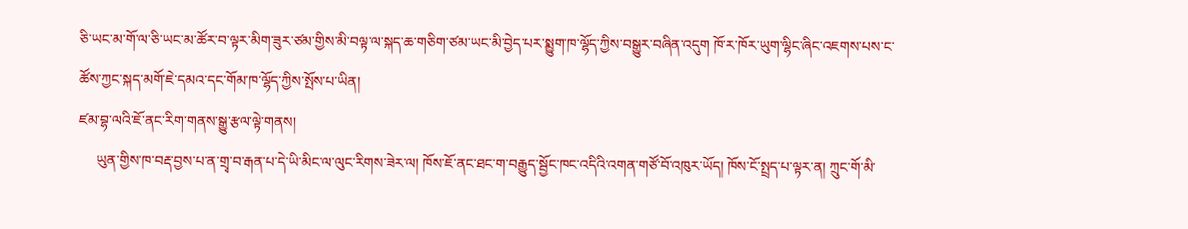ཅི་ཡང་མ་གོ་ལ་ཅི་ཡང་མ་ཚོར་བ་ལྟར་མིག་ཟུར་ཙམ་གྱིས་མི་བལྟ་ལ་སྐད་ཆ་གཅིག་ཙམ་ཡང་མི་བྱེད་པར་སྨྱུག་ཁ་ལྷོད་ཀྱིས་བསྒྱུར་བཞིན་འདུག ཁོ་ར་ཁོར་ཡུག་ལྷིང་ཞིང་འཇགས་པས་ང་ཚོས་ཀྱང་སྐད་མགོ་ཇེ་དམའ་དང་གོམ་ཁ་ལྷོད་ཀྱིས་སྤོས་པ་ཡིན།
ཛམ་བྷ་ལའི་ཇོ་ནང་རིག་གནས་སྒྱུ་རྩལ་ལྟེ་གནས།
     ཡུན་གྱིས་ཁ་བརྡ་བྱས་པ་ན་གྲྭ་བ་རྒན་པ་དེ་ཡི་མིང་ལ་ལུང་རིགས་ཟེར་ལ། ཁོས་ཇོ་ནང་ཐང་ག་བརྒྱུད་སྦྱོང་ཁང་འདིའི་འགན་གཙོ་བོ་འཁུར་ཡོད། ཁོས་ངོ་སྤྲད་པ་ལྟར་ན། ཀྲུང་གོ་མི་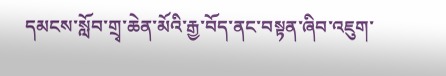དམངས་སློབ་གྲྭ་ཆེན་མོའི་རྒྱ་བོད་ནང་བསྟན་ཞིབ་འཇུག་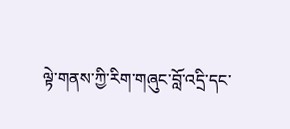ལྟེ་གནས་ཀྱི་རིག་གཞུང་བློ་འདྲི་དང་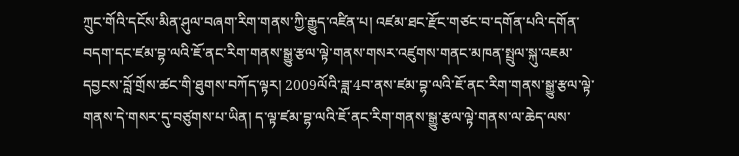ཀྲུང་གོའི་དངོས་མིན་ཤུལ་བཞག་རིག་གནས་ཀྱི་རྒྱུད་འཛིན་པ། འཛམ་ཐང་རྫོང་གཙང་བ་དགོན་པའི་དགོན་བདག་དང་ཛམ་བྷ་ལའི་ཇོ་ནང་རིག་གནས་སྒྱུ་རྩལ་ལྟེ་གནས་གསར་འཛུགས་གནང་མཁན་སྤྲུལ་སྐུ་འཇམ་དབྱངས་བློ་གྲོས་ཚང་གི་ཐུགས་བཀོད་ལྟར། 2009ལོའི་ཟླ་4བ་ནས་ཛམ་བྷ་ལའི་ཇོ་ནང་རིག་གནས་སྒྱུ་རྩལ་ལྟེ་གནས་དེ་གསར་དུ་བཙུགས་པ་ཡིན། ད་ལྟ་ཛམ་བྷ་ལའི་ཇོ་ནང་རིག་གནས་སྒྱུ་རྩལ་ལྟེ་གནས་ལ་ཆེད་ལས་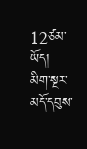12ཙམ་ཡོད། མིག་སྔར་མདོ་དབུས་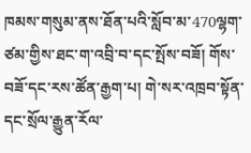ཁམས་གསུམ་ནས་ཐོན་པའི་སློབ་མ་470ལྷག་ཙམ་གྱིས་ཐང་ག་འབྲི་བ་དང་སྤོས་བཟོ། གོས་བཟོ་དང་རས་ཚོན་རྒྱག་པ། གེ་སར་འཁྲབ་སྟོན་དང་སྲོལ་རྒྱུན་རོལ་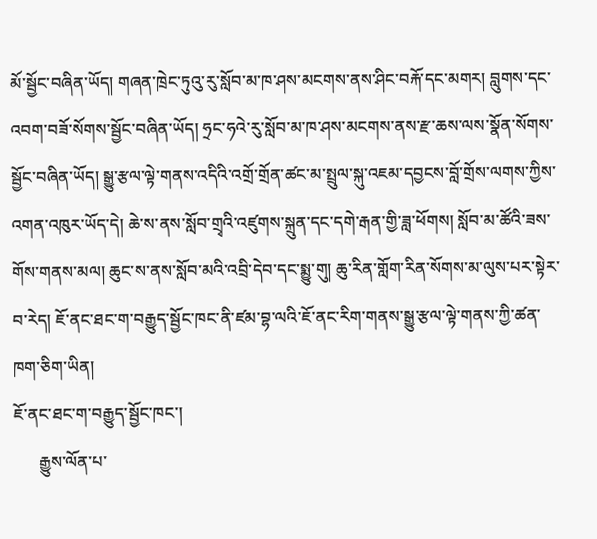མོ་སྦྱོང་བཞིན་ཡོད། གཞན་ཁྲེང་ཏུའུ་རུ་སློབ་མ་ཁ་ཤས་མངགས་ནས་ཤིང་བརྐོ་དང་མགར། བླུགས་དང་འབག་བཟོ་སོགས་སྦྱོང་བཞིན་ཡོད། ཧྲང་ཧའེ་རུ་སློབ་མ་ཁ་ཤས་མངགས་ནས་རྫ་ཆས་ལས་སྣོན་སོགས་སྦྱོང་བཞིན་ཡོད། སྒྱུ་རྩལ་ལྟེ་གནས་འདིའི་འགྲོ་གྲོན་ཚང་མ་སྤྲུལ་སྐུ་འཇམ་དབྱངས་བློ་གྲོས་ལགས་ཀྱིས་འགན་འཁུར་ཡོད་དེ། ཆེ་ས་ནས་སློབ་གྲྭའི་འཛུགས་སྐྲུན་དང་དགེ་རྒན་གྱི་ཟླ་ཕོགས། སློབ་མ་ཚོའི་ཟས་གོས་གནས་མལ། ཆུང་ས་ནས་སློབ་མའི་འབྲི་དེབ་དང་སྨྱུ་གུ། ཆུ་རིན་གློག་རིན་སོགས་མ་ལུས་པར་སྟེར་བ་རེད། ཇོ་ནང་ཐང་ག་བརྒྱུད་སྦྱོང་ཁང་ནི་ཛམ་བྷ་ལའི་ཇོ་ནང་རིག་གནས་སྒྱུ་རྩལ་ལྟེ་གནས་ཀྱི་ཚན་ཁག་ཅིག་ཡིན།
ཇོ་ནང་ཐང་ག་བརྒྱུད་སྦྱོང་ཁང་།
      རྒྱུས་ལོན་པ་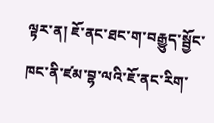ལྟར་ན། ཇོ་ནང་ཐང་ག་བརྒྱུད་སྦྱོང་ཁང་ནི་ཛམ་བྷ་ལའི་ཇོ་ནང་རིག་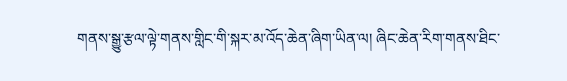གནས་སྒྱུ་རྩལ་ལྟེ་གནས་གླིང་གི་སྐར་མ་འོད་ཆེན་ཞིག་ཡིན་ལ། ཞིང་ཆེན་རིག་གནས་ཐིང་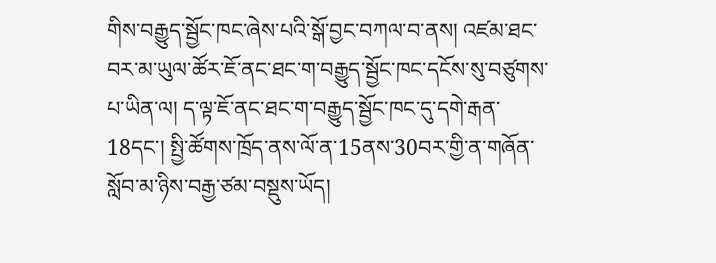གིས་བརྒྱུད་སྦྱོང་ཁང་ཞེས་པའི་སྒོ་བྱང་བཀལ་བ་ནས། འཛམ་ཐང་བར་མ་ཡུལ་ཚོར་ཇོ་ནང་ཐང་ག་བརྒྱུད་སྦྱོང་ཁང་དངོས་སུ་བཙུགས་པ་ཡིན་ལ། ད་ལྟ་ཇོ་ནང་ཐང་ག་བརྒྱུད་སྦྱོང་ཁང་དུ་དགེ་རྒན་18དང་། སྤྱི་ཚོགས་ཁྲོད་ནས་ལོ་ན་15ནས་30བར་གྱི་ན་གཞོན་སློབ་མ་ཉིས་བརྒྱ་ཙམ་བསྡུས་ཡོད།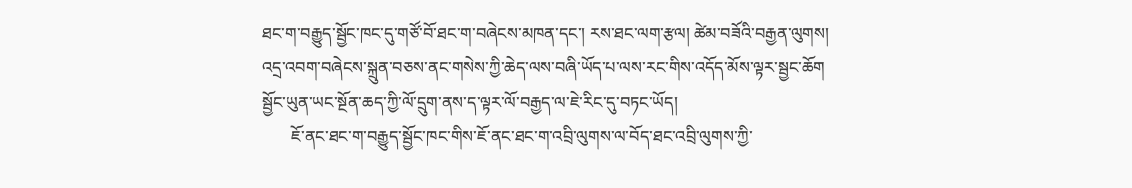ཐང་ག་བརྒྱུད་སྦྱོང་ཁང་དུ་གཙོ་བོ་ཐང་ག་བཞེངས་མཁན་དང་། རས་ཐང་ལག་རྩལ། ཚེམ་བཟོའི་བརྒྱན་ལུགས། འདྲ་འབག་བཞེངས་སྐྲུན་བཅས་ནང་གསེས་ཀྱི་ཆེད་ལས་བཞི་ཡོད་པ་ལས་རང་གིས་འདོད་མོས་ལྟར་སྦྱང་ཆོག སྦྱོང་ཡུན་ཡང་སྔོན་ཆད་ཀྱི་ལོ་དྲུག་ནས་ད་ལྟར་ལོ་བརྒྱད་ལ་ཇེ་རིང་དུ་བཏང་ཡོད།
       ཇོ་ནང་ཐང་ག་བརྒྱུད་སྦྱོང་ཁང་གིས་ཇོ་ནང་ཐང་ག་འབྲི་ལུགས་ལ་བོད་ཐང་འབྲི་ལུགས་ཀྱི་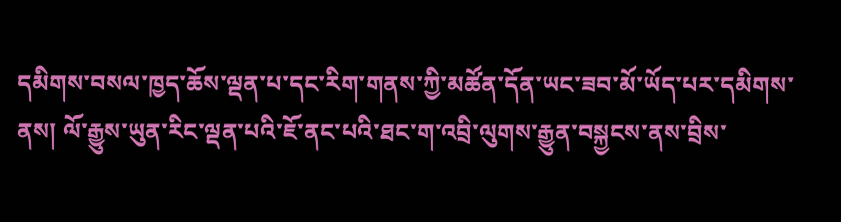དམིགས་བསལ་ཁྱད་ཆོས་ལྡན་པ་དང་རིག་གནས་ཀྱི་མཚོན་དོན་ཡང་ཟབ་མོ་ཡོད་པར་དམིགས་ནས། ལོ་རྒྱུས་ཡུན་རིང་ལྡན་པའི་ཇོ་ནང་པའི་ཐང་ག་འབྲི་ལུགས་རྒྱུན་བསྐྱངས་ནས་བྲིས་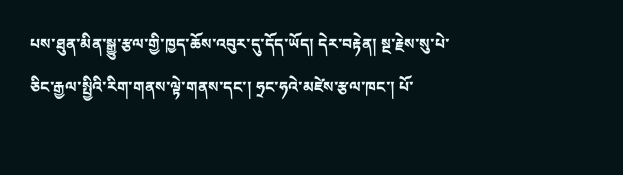པས་ཐུན་མིན་སྒྱུ་རྩལ་གྱི་ཁྱད་ཆོས་འབུར་དུ་དོད་ཡོད། དེར་བརྟེན། སྔ་རྗེས་སུ་པེ་ཅིང་རྒྱལ་སྤྱིའི་རིག་གནས་ལྟེ་གནས་དང་། ཧྲང་ཧའེ་མཛེས་རྩལ་ཁང་། པོ་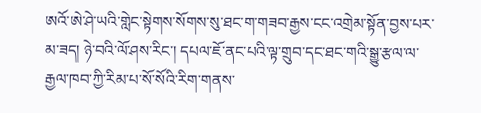ཨའོ་ཨེ་ཤེ་ཡའི་གླེང་སྟེགས་སོགས་སུ་ཐང་ག་གཟབ་རྒྱས་ངང་འགྲེམ་སྟོན་བྱས་པར་མ་ཟད། ཉེ་བའི་ལོ་ཤས་རིང་། དཔལ་ཇོ་ནང་པའི་ལྟ་གྲུབ་དང་ཐང་གའི་སྒྱུ་རྩལ་ལ་རྒྱལ་ཁབ་ཀྱི་རིམ་པ་སོ་སོའི་རིག་གནས་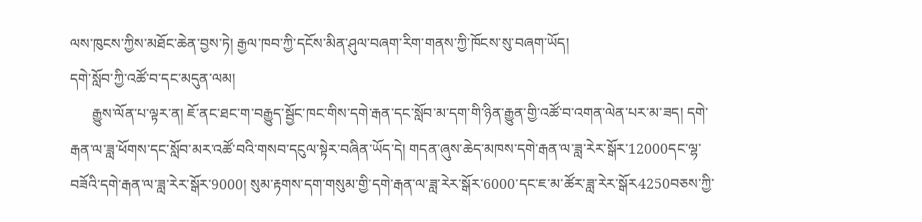ལས་ཁུངས་ཀྱིས་མཐོང་ཆེན་བྱས་ཏེ། རྒྱལ་ཁབ་ཀྱི་དངོས་མིན་ཤུལ་བཞག་རིག་གནས་ཀྱི་ཁོངས་སུ་བཞག་ཡོད།
དགེ་སློབ་ཀྱི་འཚོ་བ་དང་མདུན་ལམ།
      རྒྱུས་ལོན་པ་ལྟར་ན། ཇོ་ནང་ཐང་ག་བརྒྱུད་སྦྱོང་ཁང་གིས་དགེ་རྒན་དང་སློབ་མ་དག་གི་ཉིན་རྒྱུན་གྱི་འཚོ་བ་འགན་ལེན་པར་མ་ཟད། དགེ་རྒན་ལ་ཟླ་ཕོགས་དང་སློབ་མར་འཚོ་བའི་གསབ་དངུལ་སྟེར་བཞིན་ཡོད་དེ། གདན་ཞུས་ཆེད་མཁས་དགེ་རྒན་ལ་ཟླ་རེར་སྒོར་12000དང་ལྷ་བཟོའི་དགེ་རྒན་ལ་ཟླ་རེར་སྒོར་9000། སུམ་རྟགས་དག་གསུམ་གྱི་དགེ་རྒན་ལ་ཟླ་རེར་སྒོར་6000་དང་ཇ་མ་ཚོར་ཟླ་རེར་སྒོར4250བཅས་ཀྱི་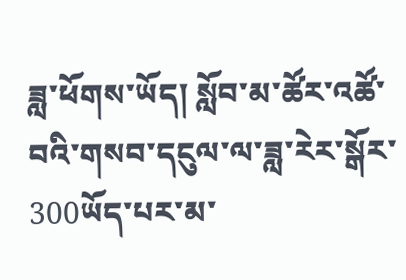ཟླ་ཕོགས་ཡོད། སློབ་མ་ཚོར་འཚོ་བའི་གསབ་དངུལ་ལ་ཟླ་རེར་སྒོར་300ཡོད་པར་མ་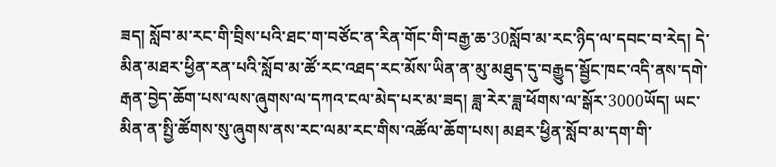ཟད། སློབ་མ་རང་གི་བྲིས་པའི་ཐང་ག་བཙོང་ན་རིན་གོང་གི་བརྒྱ་ཆ་30སློབ་མ་རང་ཉིད་ལ་དབང་བ་རེད། དེ་མིན་མཐར་ཕྱིན་རན་པའི་སློབ་མ་ཚོ་རང་འཐད་རང་མོས་ཡིན་ན་མུ་མཐུད་དུ་བརྒྱུད་སྦྱོང་ཁང་འདི་ནས་དགེ་རྒན་བྱེད་ཆོག་པས་ལས་ཞུགས་ལ་དཀའ་ངལ་མེད་པར་མ་ཟད། ཟླ་རེར་ཟླ་ཕོགས་ལ་སྒོར་3000ཡོད། ཡང་མིན་ན་སྤྱི་ཚོགས་སུ་ཞུགས་ནས་རང་ལམ་རང་གིས་འཚོལ་ཆོག་པས། མཐར་ཕྱིན་སློབ་མ་དག་གི་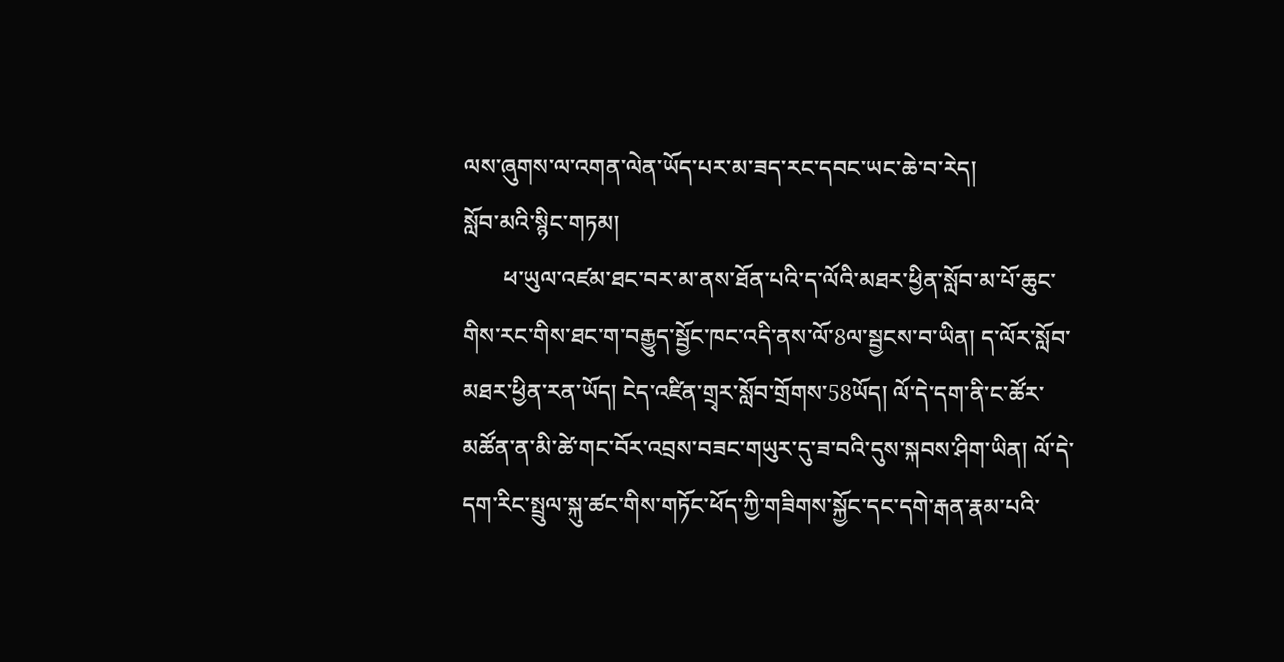ལས་ཞུགས་ལ་འགན་ལེན་ཡོད་པར་མ་ཟད་རང་དབང་ཡང་ཆེ་བ་རེད།
སློབ་མའི་སྙིང་གཏམ།
       ཕ་ཡུལ་འཛམ་ཐང་བར་མ་ནས་ཐོན་པའི་ད་ལོའི་མཐར་ཕྱིན་སློབ་མ་པོ་ཆུང་གིས་རང་གིས་ཐང་ག་བརྒྱུད་སྦྱོང་ཁང་འདི་ནས་ལོ་8ལ་སྦྱངས་བ་ཡིན། ད་ལོར་སློབ་མཐར་ཕྱིན་རན་ཡོད། ངེད་འཛིན་གྲྭར་སློབ་གྲོགས་58ཡོད། ལོ་དེ་དག་ནི་ང་ཚོར་མཚོན་ན་མི་ཚེ་གང་བོར་འབྲས་བཟང་གཡུར་དུ་ཟ་བའི་དུས་སྐབས་ཤིག་ཡིན། ལོ་དེ་དག་རིང་སྤྲུལ་སྐུ་ཚང་གིས་གཏོང་ཕོད་ཀྱི་གཟིགས་སྐྱོང་དང་དགེ་རྒན་རྣམ་པའི་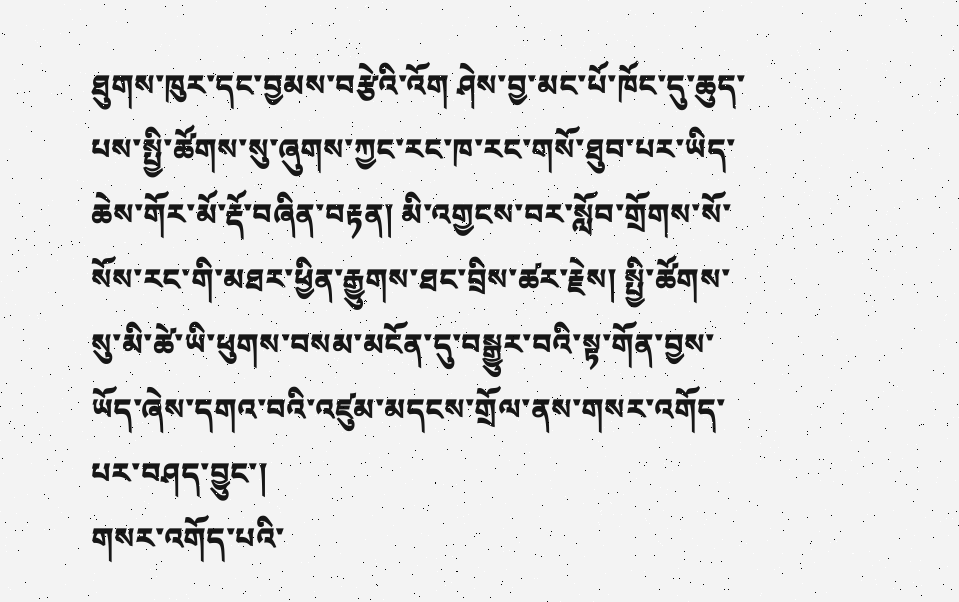ཐུགས་ཁུར་དང་བྱམས་བརྩེའི་འོག ཤེས་བྱ་མང་པོ་ཁོང་དུ་ཆུད་པས་སྤྱི་ཚོགས་སུ་ཞུགས་ཀྱང་རང་ཁ་རང་གསོ་ཐུབ་པར་ཡིད་ཆེས་གོར་མོ་རྡོ་བཞིན་བརྟན། མི་འགྱངས་བར་སློབ་གྲོགས་སོ་སོས་རང་གི་མཐར་ཕྱིན་རྒྱུགས་ཐང་བྲིས་ཚར་རྗེས། སྤྱི་ཚོགས་སུ་མི་ཚེ་ཡི་ཕུགས་བསམ་མངོན་དུ་བསྒྱུར་བའི་སྟ་གོན་བྱས་ཡོད་ཞེས་དགའ་བའི་འཛུམ་མདངས་གྲོལ་ནས་གསར་འགོད་པར་བཤད་བྱུང་།
གསར་འགོད་པའི་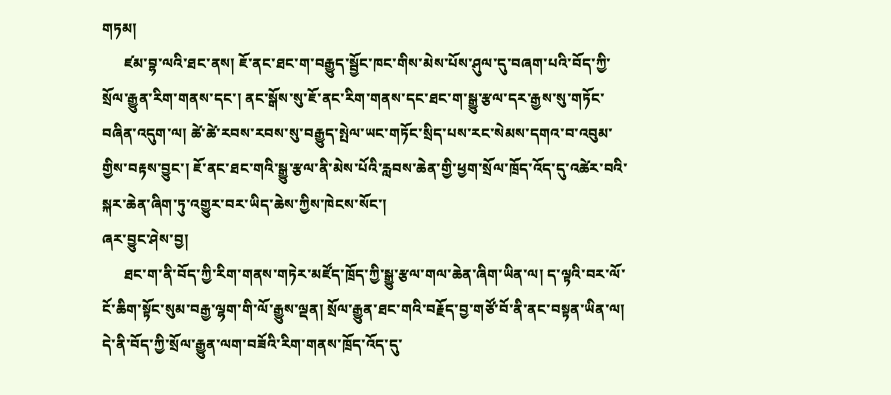གཏམ།
      ཛམ་བྷ་ལའི་ཐང་ནས། ཇོ་ནང་ཐང་ག་བརྒྱུད་སྦྱོང་ཁང་གིས་མེས་པོས་ཤུལ་དུ་བཞག་པའི་བོད་ཀྱི་སྲོལ་རྒྱུན་རིག་གནས་དང་། ནང་སྒོས་སུ་ཇོ་ནང་རིག་གནས་དང་ཐང་ག་སྒྱུ་རྩལ་དར་རྒྱས་སུ་གཏོང་བཞིན་འདུག་ལ། ཚེ་ཚེ་རབས་རབས་སུ་བརྒྱུད་སྤེལ་ཡང་གཏོང་སྲིད་པས་རང་སེམས་དགའ་བ་འབུམ་གྱིས་བརྟས་བྱུང་། ཇོ་ནང་ཐང་གའི་སྒྱུ་རྩལ་ནི་མེས་པོའི་རླབས་ཆེན་གྱི་ཕྱག་སྲོལ་ཁྲོད་འོད་དུ་འཚེར་བའི་སྐར་ཆེན་ཞིག་ཏུ་འགྱུར་བར་ཡིད་ཆེས་ཀྱིས་ཁེངས་སོང་།
ཞར་བྱུང་ཤེས་བྱ།
      ཐང་ག་ནི་བོད་ཀྱི་རིག་གནས་གཏེར་མཛོད་ཁྲོད་ཀྱི་སྒྱུ་རྩལ་གལ་ཆེན་ཞིག་ཡིན་ལ། ད་ལྟའི་བར་ལོ་ངོ་ཆིག་སྟོང་སུམ་བརྒྱ་ལྷག་གི་ལོ་རྒྱུས་ལྡན། སྲོལ་རྒྱུན་ཐང་གའི་བརྗོད་བྱ་གཙོ་བོ་ནི་ནང་བསྟན་ཡིན་ལ། དེ་ནི་བོད་ཀྱི་སྲོལ་རྒྱུན་ལག་བཟོའི་རིག་གནས་ཁྲོད་འོད་དུ་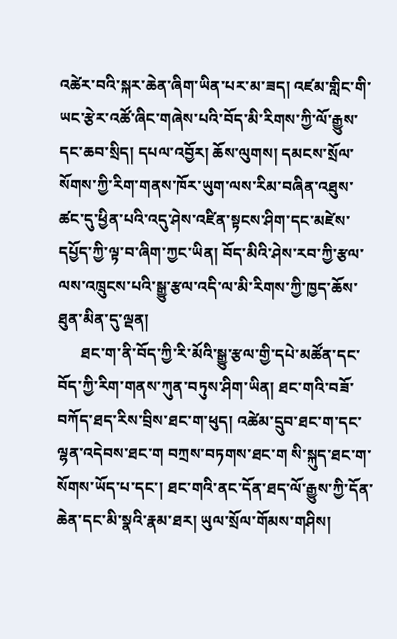འཚེར་བའི་སྐར་ཆེན་ཞིག་ཡིན་པར་མ་ཟད། འཛམ་གླིང་གི་ཡང་རྩེར་འཚོ་ཞིང་གཞེས་པའི་བོད་མི་རིགས་ཀྱི་ལོ་རྒྱུས་དང་ཆབ་སྲིད། དཔལ་འབྱོར། ཆོས་ལུགས། དམངས་སྲོལ་སོགས་ཀྱི་རིག་གནས་ཁོར་ཡུག་ལས་རིམ་བཞིན་འཐུས་ཚང་དུ་ཕྱིན་པའི་འདུ་ཤེས་འཛིན་སྟངས་ཤིག་དང་མཛེས་དཔྱོད་ཀྱི་ལྟ་བ་ཞིག་ཀྱང་ཡིན། བོད་མིའི་ཤེས་རབ་ཀྱི་རྩལ་ལས་འཁྲུངས་པའི་སྒྱུ་རྩལ་འདི་ལ་མི་རིགས་ཀྱི་ཁྱད་ཆོས་ཐུན་མིན་དུ་ལྡན།
      ཐང་ག་ནི་བོད་ཀྱི་རི་མོའི་སྒྱུ་རྩལ་གྱི་དཔེ་མཚོན་དང་བོད་ཀྱི་རིག་གནས་ཀུན་བཏུས་ཤིག་ཡིན། ཐང་གའི་བཟོ་བཀོད་ཐད་རིས་བྲིས་ཐང་ག་ཕུད། འཚེམ་དྲུབ་ཐང་ག་དང་ལྷན་འདེབས་ཐང་ག བཀྲས་བཏགས་ཐང་ག སི་སྐུད་ཐང་ག་སོགས་ཡོད་པ་དང་། ཐང་གའི་ནང་དོན་ཐད་ལོ་རྒྱུས་ཀྱི་དོན་ཆེན་དང་མི་སྣའི་རྣམ་ཐར། ཡུལ་སྲོལ་གོམས་གཤིས།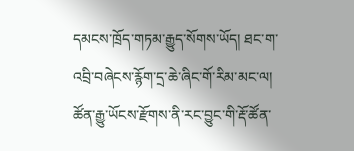དམངས་ཁྲོད་གཏམ་རྒྱུད་སོགས་ཡོད། ཐང་ག་འབྲི་བཞེངས་རྙོག་དྲ་ཆེ་ཞིང་གོ་རིམ་མང་ལ། ཚོན་རྒྱུ་ཡོངས་རྫོགས་ནི་རང་བྱུང་གི་རྡོ་ཚོན་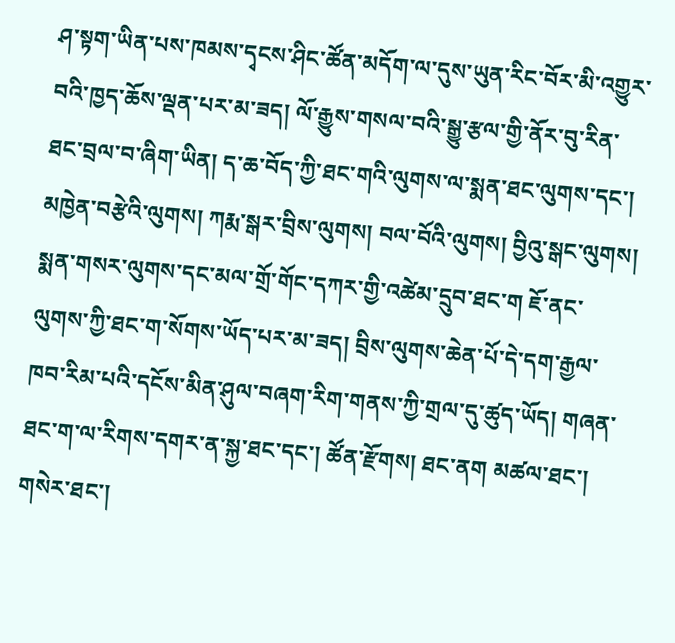ཤ་སྟག་ཡིན་པས་ཁམས་དྭངས་ཤིང་ཚོན་མདོག་ལ་དུས་ཡུན་རིང་བོར་མི་འགྱུར་བའི་ཁྱད་ཆོས་ལྡན་པར་མ་ཟད། ལོ་རྒྱུས་གསལ་བའི་སྒྱུ་རྩལ་གྱི་ནོར་བུ་རིན་ཐང་བྲལ་བ་ཞིག་ཡིན། ད་ཆ་བོད་ཀྱི་ཐང་གའི་ལུགས་ལ་སྨན་ཐང་ལུགས་དང་། མཁྱེན་བརྩེའི་ལུགས། ཀརྨ་སྒར་བྲིས་ལུགས། བལ་བོའི་ལུགས། བྱིའུ་སྒང་ལུགས། སྨན་གསར་ལུགས་དང་མལ་གྲོ་གོང་དཀར་གྱི་འཚེམ་དྲུབ་ཐང་ག ཇོ་ནང་ལུགས་ཀྱི་ཐང་ག་སོགས་ཡོད་པར་མ་ཟད། བྲིས་ལུགས་ཆེན་པོ་དེ་དག་རྒྱལ་ཁབ་རིམ་པའི་དངོས་མིན་ཤུལ་བཞག་རིག་གནས་ཀྱི་གྲལ་དུ་ཚུད་ཡོད། གཞན་ཐང་ག་ལ་རིགས་དགར་ན་སྐྱ་ཐང་དང་། ཚོན་རྫོགས། ཐང་ནག མཚལ་ཐང་། གསེར་ཐང་།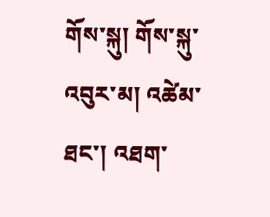གོས་སྐུ། གོས་སྐུ་འབུར་མ། འཚེམ་ཐང་། འཐག་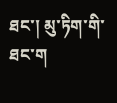ཐང་། མུ་ཏིག་གི་ཐང་ག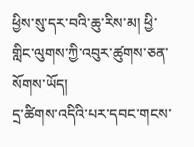ཕྱིས་སུ་དར་བའི་ཆུ་རིས་མ། ཕྱི་གླིང་ལུགས་ཀྱི་འབུར་ཚུགས་ཅན་སོགས་ཡོད།
དྲ་ཚིགས་འདིའི་པར་དབང་གངས་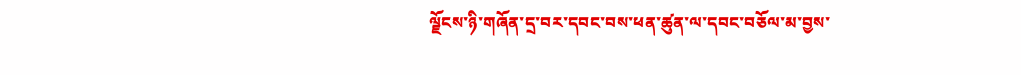ལྗོངས་ཉི་གཞོན་དྲ་བར་དབང་བས་ཕན་ཚུན་ལ་དབང་བཅོལ་མ་བྱས་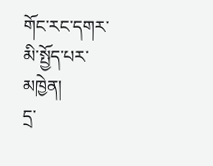གོང་རང་དགར་མི་སྤྱོད་པར་མཁྱེན།
དྲ་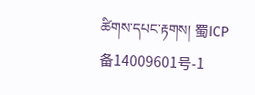ཚིགས་དཔང་རྟགས། 蜀ICP备14009601号-1